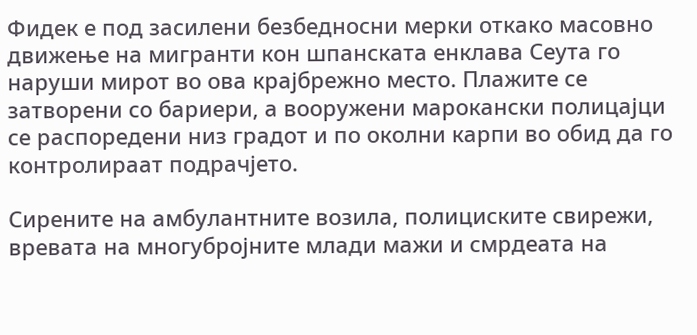Фидек е под засилени безбедносни мерки откако масовно движење на мигранти кон шпанската енклава Сеута го наруши мирот во ова крајбрежно место. Плажите се затворени со бариери, а вооружени марокански полицајци се распоредени низ градот и по околни карпи во обид да го контролираат подрачјето.

Сирените на амбулантните возила, полициските свирежи, вревата на многубројните млади мажи и смрдеата на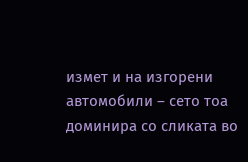измет и на изгорени автомобили – сето тоа доминира со сликата во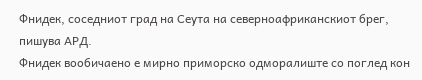Фнидек, соседниот град на Сеута на северноафриканскиот брег, пишува АРД.
Фнидек вообичаено е мирно приморско одморалиште со поглед кон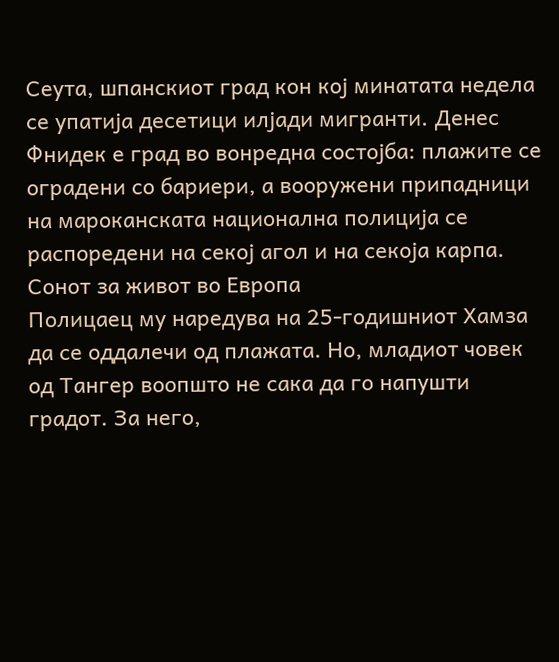Сеута, шпанскиот град кон кој минатата недела се упатија десетици илјади мигранти. Денес Фнидек е град во вонредна состојба: плажите се оградени со бариери, а вооружени припадници на мароканската национална полиција се распоредени на секој агол и на секоја карпа.
Сонот за живот во Европа
Полицаец му наредува на 25-годишниот Хамза да се оддалечи од плажата. Но, младиот човек од Тангер воопшто не сака да го напушти градот. За него,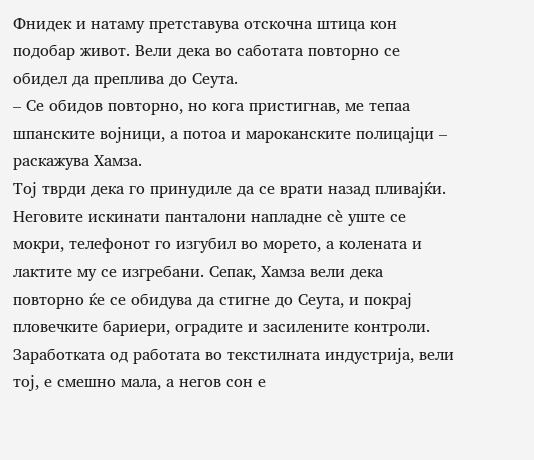Фнидек и натаму претставува отскочна штица кон подобар живот. Вели дека во саботата повторно се обидел да преплива до Сеута.
– Се обидов повторно, но кога пристигнав, ме тепаа шпанските војници, а потоа и мароканските полицајци – раскажува Хамза.
Тој тврди дека го принудиле да се врати назад пливајќи. Неговите искинати панталони напладне сè уште се мокри, телефонот го изгубил во морето, а колената и лактите му се изгребани. Сепак, Хамза вели дека повторно ќе се обидува да стигне до Сеута, и покрај пловечките бариери, оградите и засилените контроли.
Заработката од работата во текстилната индустрија, вели тој, е смешно мала, а негов сон е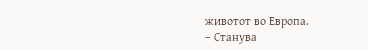животот во Европа.
– Станува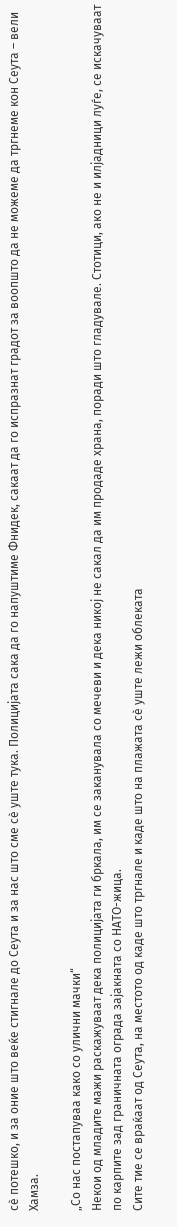сè потешко, и за оние што веќе стигнале до Сеута и за нас што сме сè уште тука. Полицијата сака да го напуштиме Фнидек, сакаат да го испразнат градот за воопшто да не можеме да тргнеме кон Сеута – вели Хамза.

„Со нас постапуваа како со улични мачки“
Некои од младите мажи раскажуваат дека полицијата ги бркала, им се заканувала со мечеви и дека никој не сакал да им продаде храна, поради што гладувале. Стотици, ако не и илјадници луѓе, се искачуваат по карпите зад граничната ограда зајакната со НАТО-жица.
Сите тие се враќаат од Сеута, на местото од каде што тргнале и каде што на плажата сè уште лежи облеката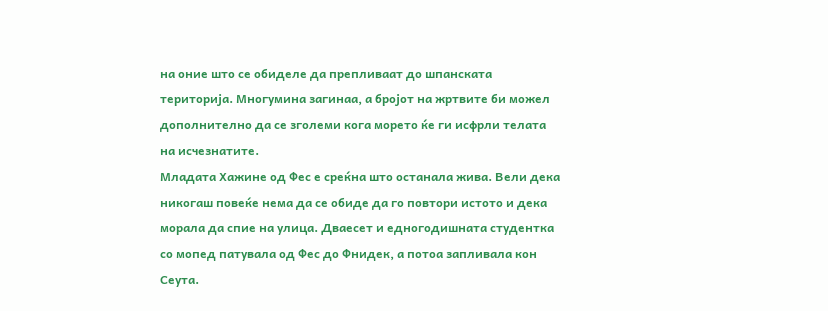на оние што се обиделе да препливаат до шпанската територија. Многумина загинаа, а бројот на жртвите би можел дополнително да се зголеми кога морето ќе ги исфрли телата на исчезнатите.
Младата Хажине од Фес е среќна што останала жива. Вели дека никогаш повеќе нема да се обиде да го повтори истото и дека морала да спие на улица. Дваесет и едногодишната студентка со мопед патувала од Фес до Фнидек, а потоа запливала кон Сеута.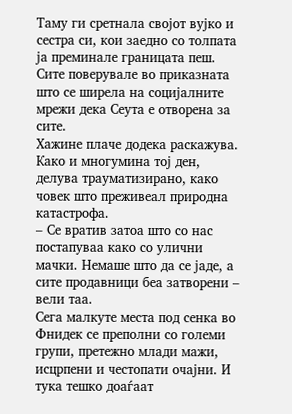Таму ги сретнала својот вујко и сестра си, кои заедно со толпата ја преминале границата пеш. Сите поверувале во приказната што се ширела на социјалните мрежи дека Сеута е отворена за сите.
Хажине плаче додека раскажува. Како и многумина тој ден, делува трауматизирано, како човек што преживеал природна катастрофа.
– Се вратив затоа што со нас постапуваа како со улични мачки. Немаше што да се јаде, а сите продавници беа затворени – вели таа.
Сега малкуте места под сенка во Фнидек се преполни со големи групи, претежно млади мажи, исцрпени и честопати очајни. И тука тешко доаѓаат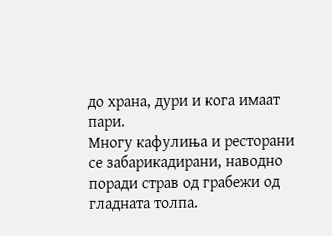до храна, дури и кога имаат пари.
Многу кафулиња и ресторани се забарикадирани, наводно поради страв од грабежи од гладната толпа.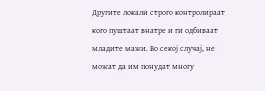Другите локали строго контролираат кого пуштаат внатре и ги одбиваат младите мажи. Во секој случај, не можат да им понудат многу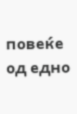повеќе од едно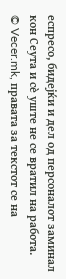еспресо, бидејќи и дел од персоналот заминал кон Сеута и сè уште не се вратил на работа.
© Vecer.mk, правата за текстот се на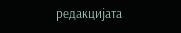редакцијата